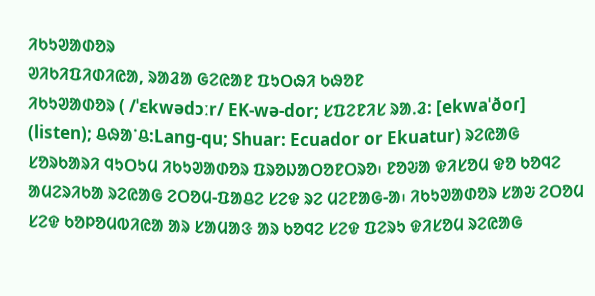ᱤᱠᱩᱣᱟᱰᱚᱨ
ᱣᱤᱠᱤᱯᱤᱰᱤᱭᱟ, ᱨᱟᱲᱟ ᱜᱮᱭᱟᱱ ᱯᱩᱛᱷᱤ ᱠᱷᱚᱱ
ᱤᱠᱩᱣᱟᱰᱚᱨ ( /ˈɛkwədɔːr/ EK-wə-dor; ᱥᱯᱮᱱᱤᱥ ᱨᱟᱹᱲ: [ekwaˈðoɾ] (listen); ᱪᱷᱟᱸᱪ:Lang-qu; Shuar: Ecuador or Ekuatur) ᱨᱮᱭᱟᱜ ᱥᱚᱨᱠᱟᱨᱤ ᱧᱩᱛᱩᱢ ᱤᱠᱩᱣᱟᱰᱚᱨ ᱯᱨᱚᱡᱟᱛᱚᱱᱛᱨᱚ᱾ ᱱᱚᱶᱟ ᱫᱤᱥᱚᱢ ᱫᱚ ᱠᱚᱧᱮ ᱟᱢᱮᱨᱤᱠᱟ ᱨᱮᱭᱟᱜ ᱮᱛᱚᱢ-ᱯᱟᱪᱮ ᱥᱮᱫ ᱨᱮ ᱢᱮᱱᱟᱜ-ᱟ᱾ ᱤᱠᱩᱣᱟᱰᱚᱨ ᱥᱟᱶ ᱮᱛᱚᱢ ᱥᱮᱫ ᱠᱚᱞᱚᱢᱵᱤᱭᱟ ᱟᱨ ᱥᱟᱢᱟᱝ ᱟᱨ ᱠᱚᱧᱮ ᱥᱮᱫ ᱯᱮᱨᱩ ᱫᱤᱥᱚᱢ ᱨᱮᱭᱟᱜ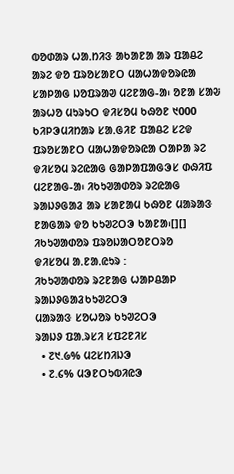ᱵᱚᱰᱟᱨ ᱦᱟᱹᱴᱤᱝ ᱟᱠᱟᱱᱟ ᱟᱨ ᱯᱟᱪᱮ ᱟᱨᱮ ᱫᱚ ᱯᱨᱚᱥᱟᱱᱛ ᱢᱟᱦᱟᱫᱚᱨᱭᱟ ᱥᱟᱞᱟᱜ ᱡᱚᱯᱨᱟᱣ ᱢᱮᱱᱟᱜ-ᱟ᱾ ᱚᱱᱟ ᱥᱟᱶ ᱟᱨᱦᱚ ᱢᱩᱨᱩᱛ ᱫᱤᱥᱚᱢ ᱠᱷᱚᱱ ᱑000 ᱠᱤᱞᱳᱢᱤᱴᱟᱨ ᱥᱟᱹᱜᱤᱱ ᱯᱟᱪᱮ ᱥᱮᱫ ᱯᱨᱚᱥᱟᱱᱛ ᱢᱟᱦᱟᱫᱚᱨᱭᱟ ᱛᱟᱞᱟ ᱨᱮ ᱫᱤᱥᱚᱢ ᱨᱮᱭᱟᱜ ᱜᱟᱞᱟᱯᱟᱜᱳᱥ ᱰᱷᱤᱯ ᱢᱮᱱᱟᱜ-ᱟ᱾ ᱤᱠᱩᱣᱟᱰᱚᱨ ᱨᱮᱭᱟᱜ ᱨᱟᱡᱽᱜᱟᱲ ᱟᱨ ᱥᱟᱱᱟᱢ ᱠᱷᱚᱱ ᱢᱟᱨᱟᱝ ᱱᱟᱜᱟᱨ ᱫᱚ ᱠᱩᱣᱮᱛᱳ ᱠᱟᱱᱟ᱾[][]
ᱤᱠᱩᱣᱟᱰᱚᱨ ᱯᱨᱚᱡᱟᱛᱚᱱᱛᱨᱚ
ᱫᱤᱥᱚᱢ ᱟᱹᱱᱟᱹᱭᱩᱨ :
ᱤᱠᱩᱣᱟᱰᱚᱨ ᱨᱮᱱᱟᱜ ᱦᱟᱞᱪᱟᱞ
ᱨᱟᱡᱽᱜᱟᱲᱠᱩᱣᱮᱛᱳ
ᱢᱟᱨᱟᱝ ᱥᱚᱦᱚᱨ ᱠᱩᱣᱮᱛᱳ
ᱨᱟᱡᱽ ᱯᱟᱹᱨᱥᱤ ᱥᱯᱮᱱᱤᱥ
  • ᱗᱑.᱙% ᱢᱮᱥᱴᱤᱡᱳ
  • ᱗.᱔% ᱢᱳᱱᱛᱩᱵᱤᱭᱳ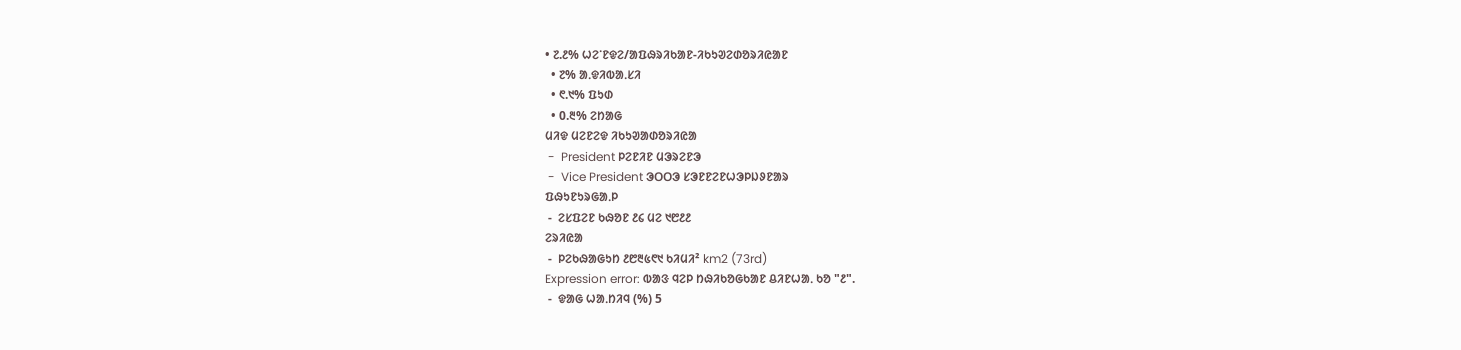• ᱗.᱒% ᱦᱮᱸᱱᱫᱮ/ᱟᱯᱷᱨᱤᱠᱟᱱ-ᱤᱠᱩᱣᱮᱰᱚᱨᱤᱭᱟᱱ
  • ᱗% ᱟᱹᱫᱤᱵᱟᱹᱥᱤ
  • ᱖.᱑% ᱯᱩᱰ
  • 0.᱓% ᱮᱴᱟᱜ
ᱢᱤᱫ ᱢᱮᱱᱮᱫ ᱤᱠᱩᱣᱟᱰᱚᱨᱤᱭᱟ
 -  President ᱞᱮᱱᱤᱱ ᱢᱳᱨᱮᱱᱳ
 -  Vice President ᱳᱛᱛᱳ ᱥᱳᱱᱱᱮᱱᱦᱳᱞᱡᱽᱱᱟᱨ
ᱯᱷᱩᱱᱩᱨᱜᱟᱹᱞ
 -  ᱮᱥᱯᱮᱱ ᱠᱷᱚᱱ ᱒᱔ ᱢᱮ ᱑᱘᱒᱒
ᱮᱨᱤᱭᱟ
 -  ᱞᱮᱠᱷᱟᱜᱩᱴ ᱒᱘᱓᱕᱖᱑ ᱠᱤᱢᱤ² km2 (73rd)
Expression error: ᱵᱟᱝ ᱧᱮᱞ ᱴᱷᱤᱠᱚᱜᱠᱟᱱ ᱪᱤᱱᱦᱟᱹ ᱠᱚ "᱒".
 -  ᱫᱟᱜ ᱦᱟᱹᱴᱤᱧ (%) 5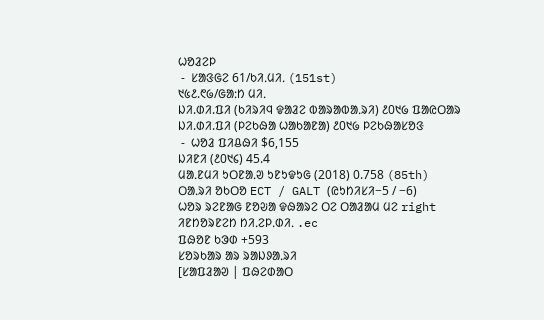ᱦᱚᱲᱮᱞ
 -  ᱥᱟᱝᱜᱮ 61/ᱠᱤᱹᱢᱤᱹ (151st)
᱑᱕᱒.᱖᱙/ᱜᱟᱺᱴ ᱢᱤᱹ
ᱡᱤ.ᱰᱤ.ᱯᱤ (ᱠᱤᱨᱤᱧ ᱫᱟᱲᱮ ᱵᱟᱨᱟᱵᱟᱹᱨᱤ) ᱒0᱑᱙ ᱯᱟᱭᱛᱟᱨ
ᱡᱤ.ᱰᱤ.ᱯᱤ (ᱞᱮᱠᱷᱟ ᱦᱟᱠᱟᱱᱟ) ᱒0᱑᱙ ᱞᱮᱠᱷᱟᱥᱚᱝ
 -  ᱦᱚᱲ ᱯᱤᱪᱷᱤ $6,155
ᱡᱤᱱᱤ (᱒0᱑᱔) 45.4
ᱢᱟᱹᱱᱢᱤ ᱩᱛᱱᱟᱹᱣ ᱩᱱᱩᱫᱩᱜ (2018) 0.758 (85th)
ᱛᱟᱹᱨᱤ ᱚᱠᱛᱚ ECT / GALT (ᱭᱩᱴᱤᱥᱤ−5 / −6)
ᱦᱚᱨ ᱨᱮᱱᱟᱜ ᱱᱚᱶᱟ ᱫᱷᱟᱨᱮ ᱛᱮ ᱛᱟᱲᱟᱢ ᱢᱮ right
ᱤᱱᱴᱚᱨᱱᱮᱴ ᱴᱤᱹᱮᱞᱹᱰᱤᱹ .ec
ᱯᱷᱚᱱ ᱠᱳᱰ +593
ᱥᱚᱨᱠᱟᱨ ᱟᱨ ᱨᱟᱡᱽᱟᱹᱨᱤ
[ᱥᱟᱯᱲᱟᱣ | ᱯᱷᱮᱰᱟᱛ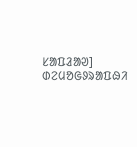ᱥᱟᱯᱲᱟᱣ]
ᱰᱮᱢᱚᱜᱽᱨᱟᱯᱷᱤ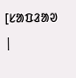[ᱥᱟᱯᱲᱟᱣ |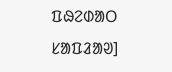ᱯᱷᱮᱰᱟᱛ ᱥᱟᱯᱲᱟᱣ]